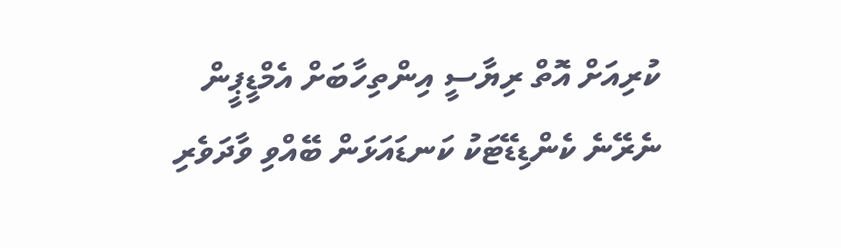ކުރިއަށް އޮތް ރިޔާސީ އިންތިހާބަށް އެމްޑީޕީން ނެރޭނެ ކެންޑިޑޭޓަކު ކަނޑައަޅަން ބޭއްވި ވާދަވެރި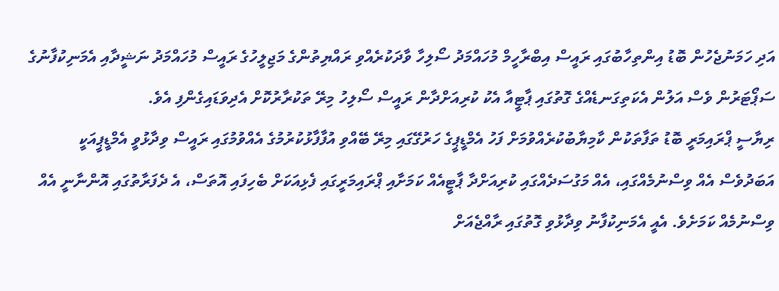އަދި ހަމަނުޖެހުން ބޮޑު އިންތިހާބުގައި ރައީސް އިބްރާހީމް މުހައްމަދު ސޯލިހާ ވާދަކުރެއްވި ރައްޔިތުންގެ މަޖިލީހުގެ ރައީސް މުހައްމަދު ނަޝީދާއި އެމަނިކުފާނުގެ ސަޕޯޓަރުން ވެސް އަލުން އެކަތިގަނޑެއްގެ ގޮތުގައި ޕާޓީއާ އެކު ކުރިއަށްދާން ރައީސް ސޯލިހު މިރޭ ތަކުރާރުކޮށް އެދިވަޑައިގެންފި އެވެ.
ރިޔާސީ ޕްރައިމަރީ ބޮޑު ތަފާތަކުން ކާމިޔާބުކުރެއްވުމަށް ފަހު އެމްޑީޕީގެ ހަރުގޭގައި މިރޭ ބޭއްވި އުފާފާޅުކުރުމުގެ އެއްވުމުގައި ރައީސް ވިދާޅުވީ އެމްޑީޕީއަކީ އަބަދުވެސް އެއް ވިސްނުމެއްގައި، އެއް މަގުސަދެއްގައި ކުރިއަށްދާ ޕާޓީއެއް ކަމަށާއި ޕްރައިމަރީގައި ފެޅިއަކަށް ބެހިފައި އޮތަސް، އެ ދެފަރާތުގައި އޮންނާނީ އެއް ވިސްނުމެއް ކަމަށެވެ. އެއީ އެމަނިކުފާނު ވިދާޅުވި ގޮތުގައި ރާއްޖެއަށް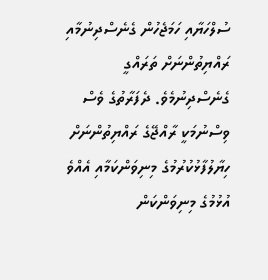ސުލްހަޔާއި ހަމަޖެހުން ގެނެސްދިނުމާއި ރައްޔިތުންނަށް ތަރައްގީ ގެނެސްދިނުމެވެ. ދެފަރާތުގެ ވެސް ވިސްނުމަކީ ރާއްޖޭގެ ރައްޔިތުންނަށް ހިޔާލުފާޅުކުރުމުގެ މިނިވަންކަމާއި އެއްވެ އުޅުމުގެ މިނިވަންކަން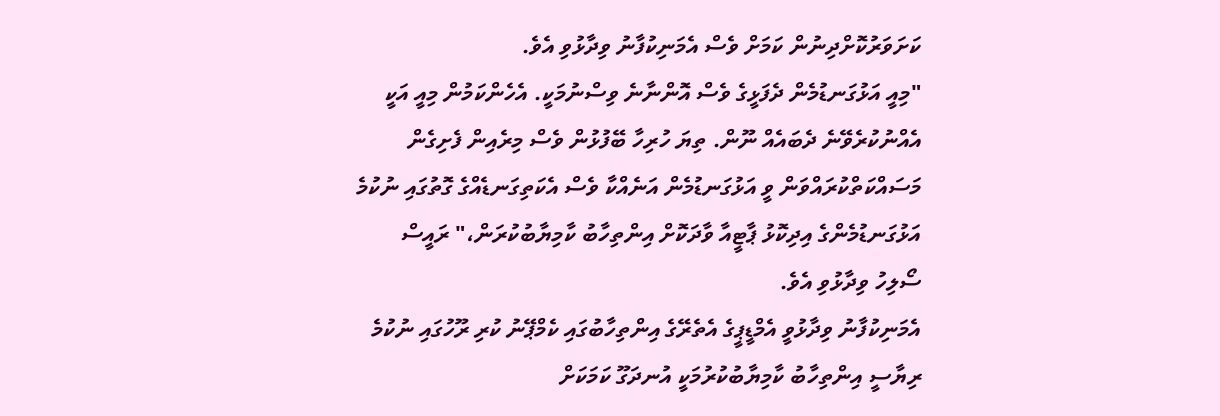ކަށަވަރުކޮށްދިނުން ކަމަށް ވެސް އެމަނިކުފާނު ވިދާޅުވި އެވެ.
"މިއީ އަޅުގަނޑުމެން ދެފަޅީގެ ވެސް އޮންނާނެ ވިސްނުމަކީ. އެހެންކަމުން މިއީ އަކީ އެއްނުކުރެވޭނެ ދެބައެއް ނޫން. ތިޔަ ހުރިހާ ބޭފުޅުން ވެސް މިރެއިން ފެށިގެން މަސައްކަތްކުރައްވަން ވީ އަޅުގަނޑުމެން އަނެއްކާ ވެސް އެކަތިގަނޑެއްގެ ގޮތުގައި ނުކުމެ އަޅުގަނޑުމެންގެ އިދިކޮޅު ޕާޓީއާ ވާދަކޮށް އިންތިހާބު ކާމިޔާބުކުރަން،" ރައީސް ސޯލިހު ވިދާޅުވި އެވެ.
އެމަނިކުފާނު ވިދާޅުވީ އެމްޑީޕީގެ އެތެރޭގެ އިންތިހާބުގައި ކެމްޕޭނު ކުރި ރޫހުގައި ނުކުމެ ރިޔާސީ އިންތިހާބު ކާމިޔާބުކުރުމަކީ އުނދަގޫ ކަމަކަށް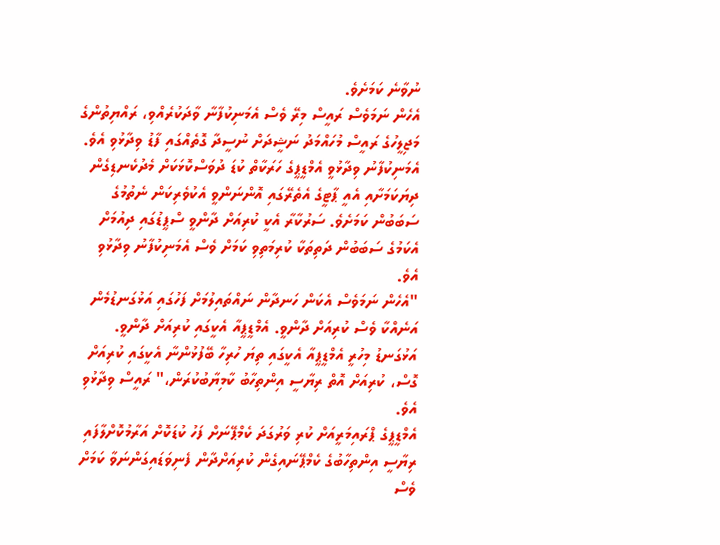ނުވާނެ ކަމަށެވެ.
އެހެން ނަމަވެސް ރައީސް މިރޭ ވެސް އެމަނިކުފާނާ ވާދަކުރެއްވި، ރައްޔިތުންގެ މަޖިލީހުގެ ރައީސް މުހައްމަދު ނަޝީދަށް ނުސީދާ ގޮތެއްގައި ފާޑު ވިދާޅުވި އެވެ. އެމަނިކުފާނު ވިދާޅުވީ އެމްޑީޕީގެ ހަރަކާތް ކުޑަ ދުވަސްކޮޅަކަށް މެދުކެނޑިގެން ދިޔަކަމަށާއި އެއީ ޕާޓީގެ އެތެރޭގައި އޮންނަންވީ އެކުވެރިކަން ނެތުމުގެ ސަބަބުން ކަމަށެވެ. ސަރުކާރާ އެކީ ކުރިއަށް ދާންވީ ސްޕީޑުގައި ދިއުމަށް އެކަމުގެ ސަބަބުން ދަތިތަކާ ކުރިމަތިވި ކަމަށް ވެސް އެމަނިކުފާނު ވިދާޅުވި އެވެ.
"އެހެން ނަމަވެސް އެކަން ހަނދާން ނައްތައިލުމަށް ފަހުގައި އަޅުގަނޑުމެން އަނެއްކާ ވެސް ކުރިއަށް ދާންވީ. އެމްޑީޕީއާ އެކީގައި ކުރިއަށް ދާންވީ. އަޅުގަނޑު މިހުރީ އެމްޑީޕީއާ އެކީގައި ތިޔަ ހުރިހާ ބޭފުޅުންނާ އެކީގައި ކުރިއަށް ގޮސް، ކުރިއަށް އޮތް ރިޔާސީ އިންތިހާބު ކާމިޔާބުކުރަން،" ރައީސް ވިދާޅުވި އެވެ.
އެމްޑީޕީގެ ޕްރައިމަރީއަށް ކުރި ވަރުގަދަ ކެމްޕޭނަށް ފަހު ކުޑަކޮށް އަރާމުކޮށްލާފައި ރިޔާސީ އިންތިހާބުގެ ކެމްޕޭނައިގެން ކުރިއަށްދާން ފެނިވަޑައިގަންނަވާ ކަމަށް ވެސް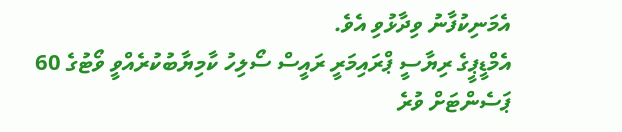އެމަނިކުފާނު ވިދާޅުވި އެވެ.
އެމްޑީޕީގެ ރިޔާސީ ޕްރައިމަރީ ރައީސް ސޯލިހު ކާމިޔާބުކުރެއްވީ ވޯޓުގެ 60 ޕަސެންޓަށް ވުރެ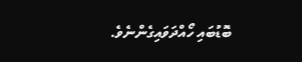ބޮޑުބައި ހޯއްދަވައިގެންނެވެ.